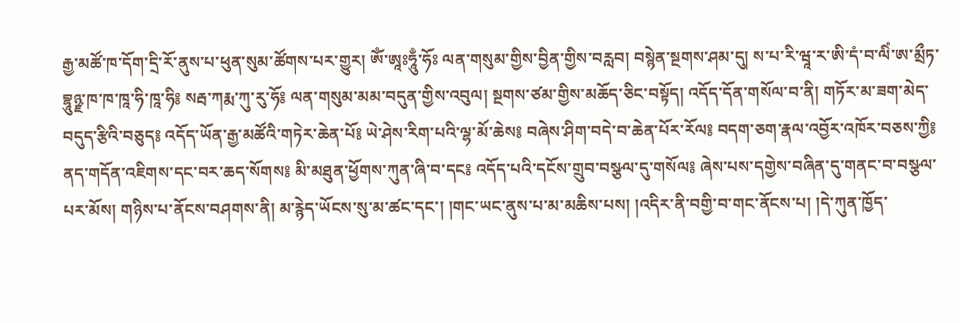རྒྱ་མཚོ་ཁ་དོག་དྲི་རོ་ནུས་པ་ཕུན་སུམ་ཚོགས་པར་གྱུར། ཨོཾ་ཨཱཿཧཱུྃ་ཧོཿ ལན་གསུམ་གྱིས་བྱིན་གྱིས་བརླབ། བསྙེན་སྔགས་ཤམ་དུ། ས་པ་རི་ཝཱ་ར་ཨི་དཾ་བ་ལིཾ་ཨ་མྲྀཏ་བྷཱུཉྫ་ཁ་ཁ་ཁཱ་ཧི་ཁཱ་ཧི༔ སརྦ་ཀརྨ་ཀུ་རུ་ཧོ༔ ལན་གསུམ་མམ་བདུན་གྱིས་འབུལ། སྔགས་ཙམ་གྱིས་མཆོད་ཅིང་བསྟོད། འདོད་དོན་གསོལ་བ་ནི། གཏོར་མ་ཟག་མེད་བདུད་རྩིའི་བཅུད༔ འདོད་ཡོན་རྒྱ་མཚོའི་གཏེར་ཆེན་པོ༔ ཡེ་ཤེས་རིག་པའི་ལྷ་མོ་ཆེས༔ བཞེས་ཤིག་བདེ་བ་ཆེན་པོར་རོལ༔ བདག་ཅག་རྣལ་འབྱོར་འཁོར་བཅས་ཀྱི༔ ནད་གདོན་འཇིགས་དང་བར་ཆད་སོགས༔ མི་མཐུན་ཕྱོགས་ཀུན་ཞི་བ་དང༔ འདོད་པའི་དངོས་གྲུབ་བསྩལ་དུ་གསོལ༔ ཞེས་པས་དགྱེས་བཞིན་དུ་གནང་བ་བསྩལ་པར་མོས། གཉིས་པ་ནོངས་བཤགས་ནི། མ་རྙེད་ཡོངས་སུ་མ་ཚང་དང་། །གང་ཡང་ནུས་པ་མ་མཆིས་པས། །འདིར་ནི་བགྱི་བ་གང་ནོངས་པ། །དེ་ཀུན་ཁྱོད་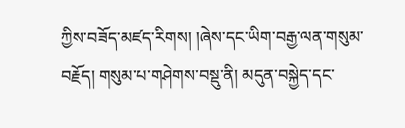ཀྱིས་བཟོད་མཛད་རིགས། །ཞེས་དང་ཡིག་བརྒྱ་ལན་གསུམ་བརྗོད། གསུམ་པ་གཤེགས་བསྡུ་ནི། མདུན་བསྐྱེད་དང་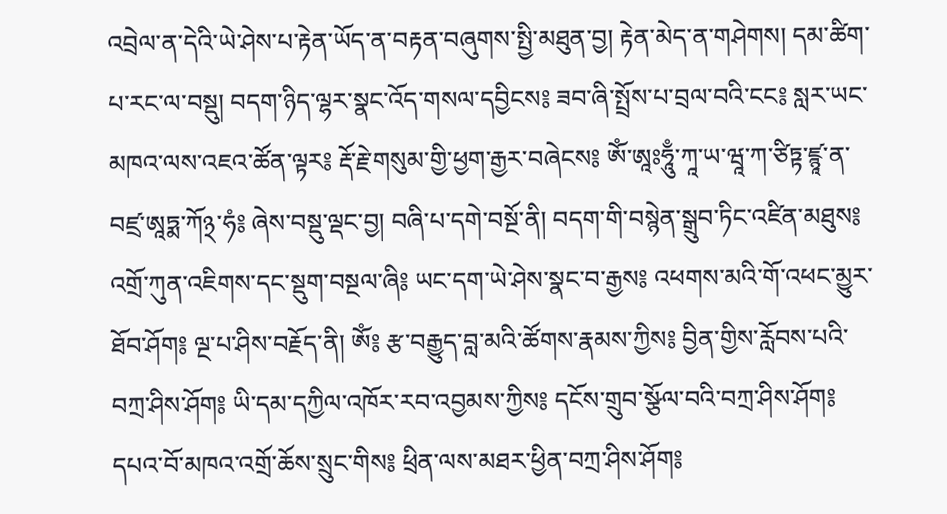འབྲེལ་ན་དེའི་ཡེ་ཤེས་པ་རྟེན་ཡོད་ན་བརྟན་བཞུགས་སྤྱི་མཐུན་བྱ། རྟེན་མེད་ན་གཤེགས། དམ་ཚིག་པ་རང་ལ་བསྡུ། བདག་ཉིད་ལྷར་སྣང་འོད་གསལ་དབྱིངས༔ ཟབ་ཞི་སྤྲོས་པ་བྲལ་བའི་ངང༔ སླར་ཡང་མཁའ་ལས་འཇའ་ཚོན་ལྟར༔ རྡོ་རྗེ་གསུམ་གྱི་ཕྱག་རྒྱར་བཞེངས༔ ཨོཾ་ཨཱཿཧཱུྃ་ཀཱ་ཡ་ཝཱ་ཀ་ཙིཏྟ་ཛྙཱ་ན་བཛྲ་ཨཱཏྨ་ཀོ྅་ཧཾ༔ ཞེས་བསྡུ་ལྡང་བྱ། བཞི་པ་དགེ་བསྔོ་ནི། བདག་གི་བསྙེན་སྒྲུབ་ཏིང་འཛིན་མཐུས༔ འགྲོ་ཀུན་འཇིགས་དང་སྡུག་བསྔལ་ཞི༔ ཡང་དག་ཡེ་ཤེས་སྣང་བ་རྒྱས༔ འཕགས་མའི་གོ་འཕང་མྱུར་ཐོབ་ཤོག༔ ལྔ་པ་ཤིས་བརྗོད་ནི། ཨོཾ༔ རྩ་བརྒྱུད་བླ་མའི་ཚོགས་རྣམས་ཀྱིས༔ བྱིན་གྱིས་རློབས་པའི་བཀྲ་ཤིས་ཤོག༔ ཡི་དམ་དཀྱིལ་འཁོར་རབ་འབྱམས་ཀྱིས༔ དངོས་གྲུབ་སྩོལ་བའི་བཀྲ་ཤིས་ཤོག༔ དཔའ་བོ་མཁའ་འགྲོ་ཆོས་སྲུང་གིས༔ ཕྲིན་ལས་མཐར་ཕྱིན་བཀྲ་ཤིས་ཤོག༔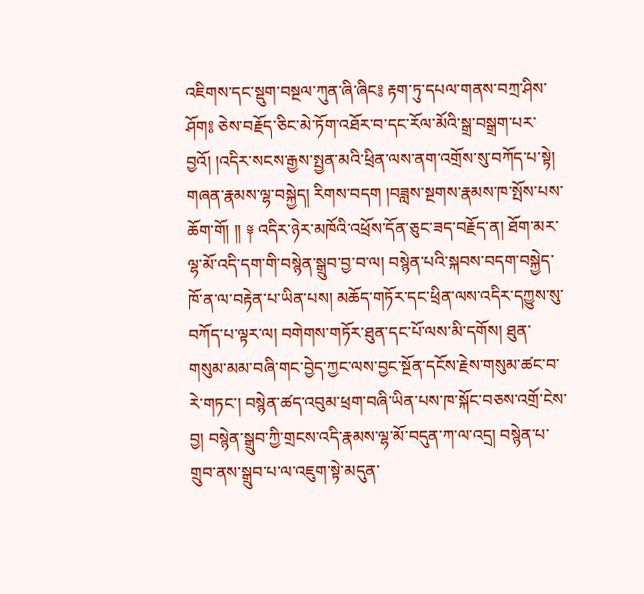འཇིགས་དང་སྡུག་བསྔལ་ཀུན་ཞི་ཞིང༔ རྟག་ཏུ་དཔལ་གནས་བཀྲ་ཤིས་ཤོག༔ ཅེས་བརྗོད་ཅིང་མེ་ཏོག་འཐོར་བ་དང་རོལ་མོའི་སྒྲ་བསྒྲག་པར་བྱའོ། །འདིར་སངས་རྒྱས་སྤྱན་མའི་ཕྲིན་ལས་ནག་འགྲོས་སུ་བཀོད་པ་སྟེ། གཞན་རྣམས་ལྷ་བསྐྱེད། རིགས་བདག །བཟླས་སྔགས་རྣམས་ཁ་སྤོས་པས་ཆོག་གོ། །། ༈ འདིར་ཉེར་མཁོའི་འཕྲོས་དོན་ཅུང་ཟད་བརྗོད་ན། ཐོག་མར་ལྷ་མོ་འདི་དག་གི་བསྙེན་སྒྲུབ་བྱ་བ་ལ། བསྙེན་པའི་སྐབས་བདག་བསྐྱེད་ཁོ་ན་ལ་བརྟེན་པ་ཡིན་པས། མཆོད་གཏོར་དང་ཕྲིན་ལས་འདིར་དཀྱུས་སུ་བཀོད་པ་ལྟར་ལ། བགེགས་གཏོར་ཐུན་དང་པོ་ལས་མི་དགོས། ཐུན་གསུམ་མམ་བཞི་གང་བྱེད་ཀྱང་ལས་བྱང་སྔོན་དངོས་རྗེས་གསུམ་ཚང་བ་རེ་གཏང་། བསྙེན་ཚད་འབུམ་ཕྲག་བཞི་ཡིན་པས་ཁ་སྐོང་བཅས་འགྲོ་ངེས་བྱ། བསྙེན་སྒྲུབ་ཀྱི་གྲངས་འདི་རྣམས་ལྷ་མོ་བདུན་ཀ་ལ་འདྲ། བསྙེན་པ་གྲུབ་ནས་སྒྲུབ་པ་ལ་འཇུག་སྟེ་མདུན་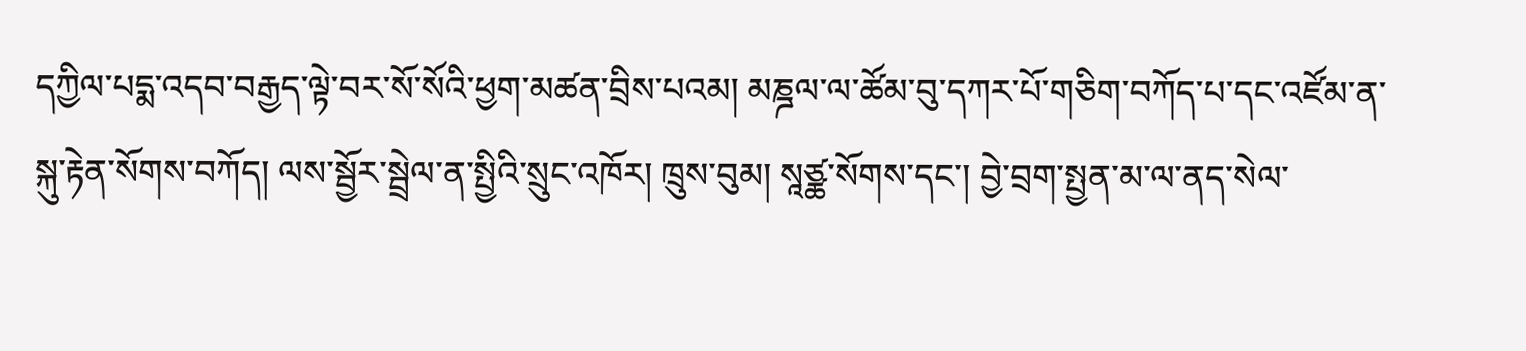དཀྱིལ་པདྨ་འདབ་བརྒྱད་ལྟེ་བར་སོ་སོའི་ཕྱག་མཚན་བྲིས་པའམ། མཎྜལ་ལ་ཚོམ་བུ་དཀར་པོ་གཅིག་བཀོད་པ་དང་འཛོམ་ན་སྐུ་རྟེན་སོགས་བཀོད། ལས་སྦྱོར་སྦྲེལ་ན་སྤྱིའི་སྲུང་འཁོར། ཁྲུས་བུམ། སཱཙྪ་སོགས་དང་། བྱེ་བྲག་སྤྱན་མ་ལ་ནད་སེལ་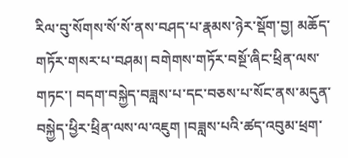རིལ་བུ་སོགས་སོ་སོ་ནས་བཤད་པ་རྣམས་ཉེར་སྡོག་བྱ། མཆོད་གཏོར་གསར་པ་བཤམ། བགེགས་གཏོར་བསྔོ་ཞིང་ཕྲིན་ལས་གཏང་། བདག་བསྐྱེད་བཟླས་པ་དང་བཅས་པ་སོང་ནས་མདུན་བསྐྱེད་ཕྱིར་ཕྲིན་ལས་ལ་འཇུག །བཟླས་པའི་ཚད་འབུམ་ཕྲག་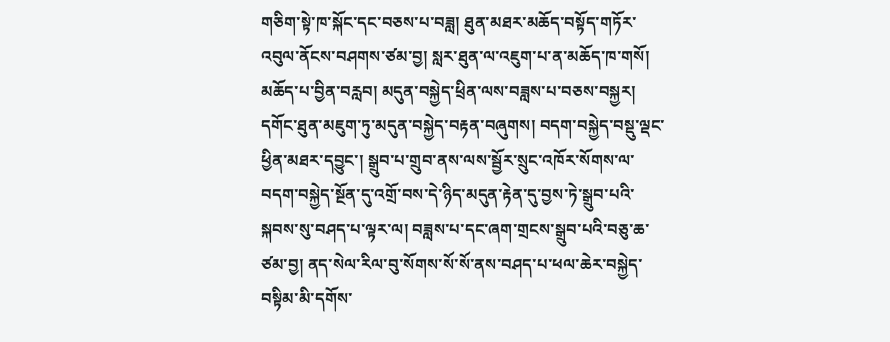གཅིག་སྟེ་ཁ་སྐོང་དང་བཅས་པ་བཟླ། ཐུན་མཐར་མཆོད་བསྟོད་གཏོར་འབུལ་ནོངས་བཤགས་ཙམ་བྱ། སླར་ཐུན་ལ་འཇུག་པ་ན་མཆོད་ཁ་གསོ། མཆོད་པ་བྱིན་བརླབ། མདུན་བསྐྱེད་ཕྲིན་ལས་བཟླས་པ་བཅས་བསྐྱར། དགོང་ཐུན་མཇུག་ཏུ་མདུན་བསྐྱེད་བརྟན་བཞུགས། བདག་བསྐྱེད་བསྡུ་ལྡང་ཕྱིན་མཐར་དབྱུང་། སྒྲུབ་པ་གྲུབ་ནས་ལས་སྦྱོར་སྲུང་འཁོར་སོགས་ལ་བདག་བསྐྱེད་སྔོན་དུ་འགྲོ་བས་དེ་ཉིད་མདུན་རྟེན་དུ་བྱས་ཏེ་སྒྲུབ་པའི་སྐབས་སུ་བཤད་པ་ལྟར་ལ། བཟླས་པ་དང་ཞག་གྲངས་སྒྲུབ་པའི་བཅུ་ཆ་ཙམ་བྱ། ནད་སེལ་རིལ་བུ་སོགས་སོ་སོ་ནས་བཤད་པ་ཕལ་ཆེར་བསྐྱེད་བསྟིམ་མི་དགོས་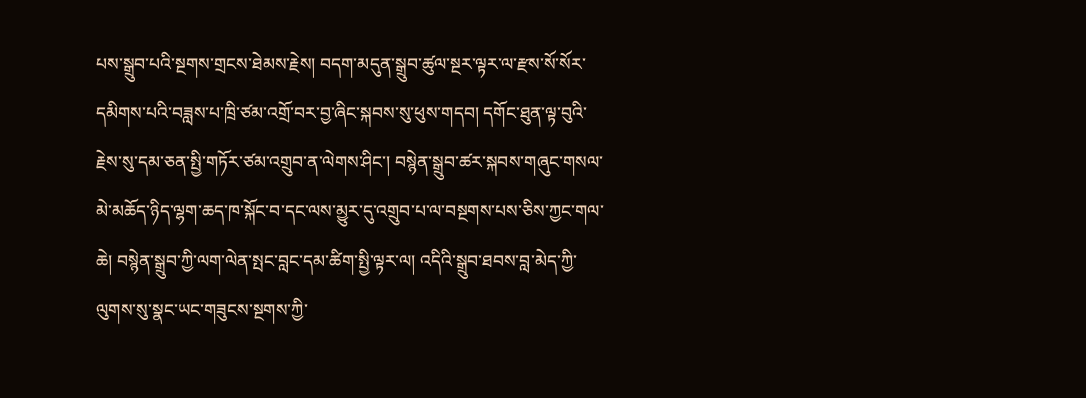པས་སྒྲུབ་པའི་སྔགས་གྲངས་ཐེམས་རྗེས། བདག་མདུན་སྒྲུབ་ཚུལ་སྔར་ལྟར་ལ་རྫས་སོ་སོར་དམིགས་པའི་བཟླས་པ་ཁྲི་ཙམ་འགྲོ་བར་བྱ་ཞིང་སྐབས་སུ་ཕུས་གདབ། དགོང་ཐུན་ལྟ་བུའི་རྗེས་སུ་དམ་ཅན་སྤྱི་གཏོར་ཙམ་འགྲུབ་ན་ལེགས་ཤིང་། བསྙེན་སྒྲུབ་ཚར་སྐབས་གཞུང་གསལ་མེ་མཆོད་ཉིད་ལྷག་ཆད་ཁ་སྐོང་བ་དང་ལས་མྱུར་དུ་འགྲུབ་པ་ལ་བསྔགས་པས་ཅིས་ཀྱང་གལ་ཆེ། བསྙེན་སྒྲུབ་ཀྱི་ལག་ལེན་སྤང་བླང་དམ་ཚིག་སྤྱི་ལྟར་ལ། འདིའི་སྒྲུབ་ཐབས་བླ་མེད་ཀྱི་ལུགས་སུ་སྣང་ཡང་གཟུངས་སྔགས་ཀྱི་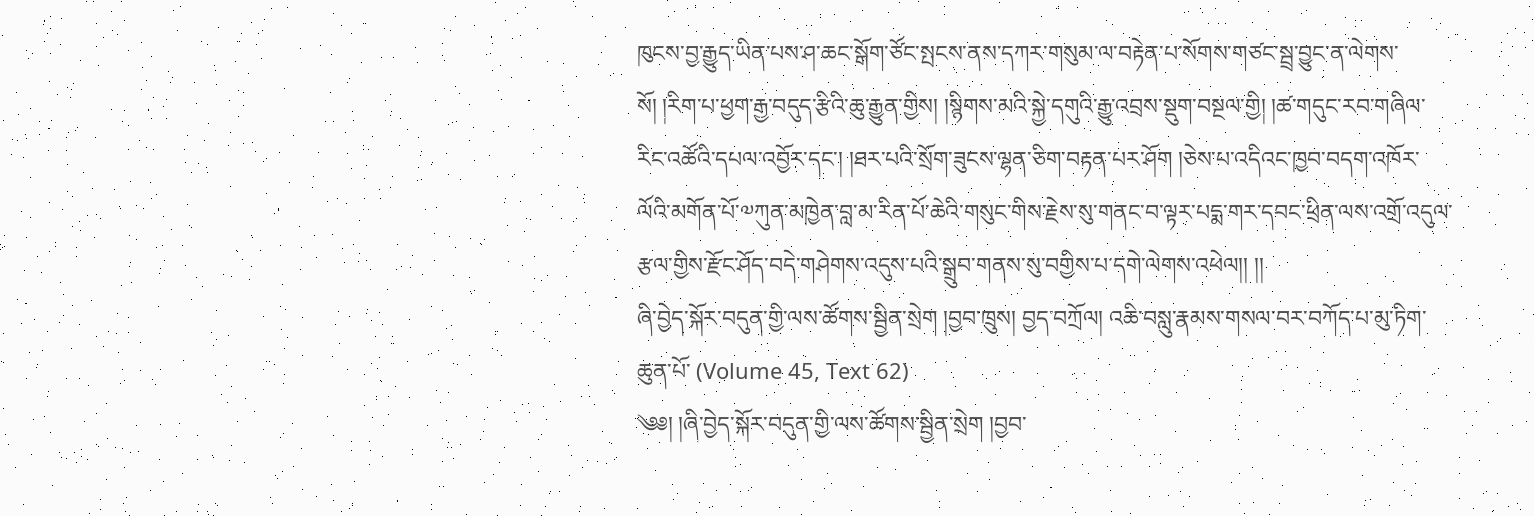ཁུངས་བྱ་རྒྱུད་ཡིན་པས་ཤ་ཆང་སྒོག་ཙོང་སྤངས་ནས་དཀར་གསུམ་ལ་བརྟེན་པ་སོགས་གཙང་སྦྲ་བྱུང་ན་ལེགས་སོ། །རིག་པ་ཕྱག་རྒྱ་བདུད་རྩིའི་ཆུ་རྒྱུན་གྱིས། །སྙིགས་མའི་སྐྱེ་དགུའི་རྒྱུ་འབྲས་སྡུག་བསྔལ་གྱི། །ཚ་གདུང་རབ་གཞིལ་རིང་འཚོའི་དཔལ་འབྱོར་དང་། །ཐར་པའི་སྲོག་ཟུངས་ལྷན་ཅིག་བརྟན་པར་ཤོག །ཅེས་པ་འདིའང་ཁྱབ་བདག་འཁོར་ལོའི་མགོན་པོ་༧ཀུན་མཁྱེན་བླ་མ་རིན་པོ་ཆེའི་གསུང་གིས་རྗེས་སུ་གནང་བ་ལྟར་པདྨ་གར་དབང་ཕྲིན་ལས་འགྲོ་འདུལ་རྩལ་གྱིས་རྫོང་ཤོད་བདེ་གཤེགས་འདུས་པའི་སྒྲུབ་གནས་སུ་བགྱིས་པ་དགེ་ལེགས་འཕེལ།། །།
ཞི་བྱེད་སྐོར་བདུན་གྱི་ལས་ཚོགས་སྦྱིན་སྲེག །བྱབ་ཁྲུས། བྱད་བཀྲོལ། འཆི་བསླུ་རྣམས་གསལ་བར་བཀོད་པ་མུ་ཏིག་ཆུན་པོ་ (Volume 45, Text 62)
༄༅། །ཞི་བྱེད་སྐོར་བདུན་གྱི་ལས་ཚོགས་སྦྱིན་སྲེག །བྱབ་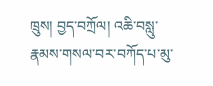ཁྲུས། བྱད་བཀྲོལ། འཆི་བསླུ་རྣམས་གསལ་བར་བཀོད་པ་མུ་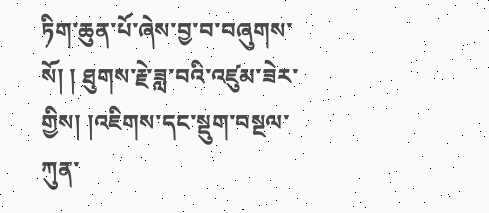ཏིག་ཆུན་པོ་ཞེས་བྱ་བ་བཞུགས་སོ། ། ཐུགས་རྗེ་ཟླ་བའི་འཛུམ་ཟེར་གྱིས། །འཇིགས་དང་སྡུག་བསྔལ་ཀུན་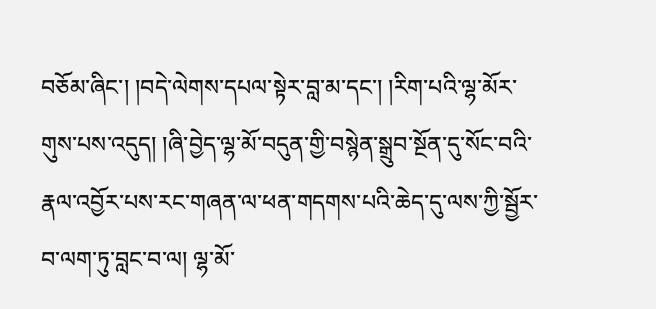བཅོམ་ཞིང་། །བདེ་ལེགས་དཔལ་སྟེར་བླ་མ་དང་། །རིག་པའི་ལྷ་མོར་གུས་པས་འདུད། །ཞི་བྱེད་ལྷ་མོ་བདུན་གྱི་བསྙེན་སྒྲུབ་སྔོན་དུ་སོང་བའི་རྣལ་འབྱོར་པས་རང་གཞན་ལ་ཕན་གདགས་པའི་ཆེད་དུ་ལས་ཀྱི་སྦྱོར་བ་ལག་ཏུ་བླང་བ་ལ། ལྷ་མོ་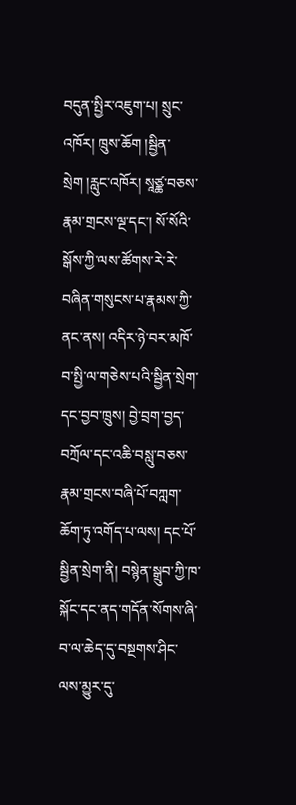བདུན་སྤྱིར་འཇུག་པ། སྲུང་འཁོར། ཁྲུས་ཆོག །སྦྱིན་སྲེག །རླུང་འཁོར། སཱཙྪ་བཅས་རྣམ་གྲངས་ལྔ་དང་། སོ་སོའི་སྒོས་ཀྱི་ལས་ཚོགས་རེ་རེ་བཞིན་གསུངས་པ་རྣམས་ཀྱི་ནང་ནས། འདིར་ཉེ་བར་མཁོ་བ་སྤྱི་ལ་གཅེས་པའི་སྦྱིན་སྲེག་དང་བྱབ་ཁྲུས། བྱེ་བྲག་བྱད་བཀྲོལ་དང་འཆི་བསླུ་བཅས་རྣམ་གྲངས་བཞི་པོ་བཀླག་ཆོག་ཏུ་འགོད་པ་ལས། དང་པོ་སྦྱིན་སྲེག་ནི། བསྙེན་སྒྲུབ་ཀྱི་ཁ་སྐོང་དང་ནད་གདོན་སོགས་ཞི་བ་ལ་ཆེད་དུ་བསྔགས་ཤིང་ལས་མྱུར་དུ་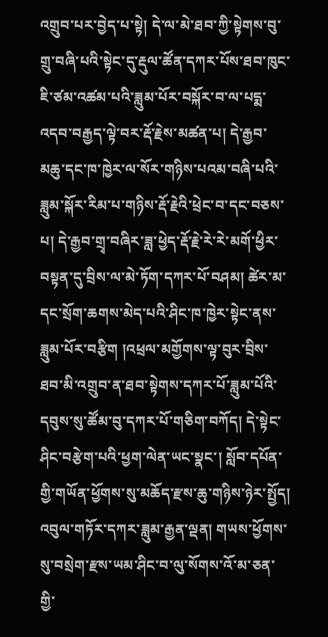འགྲུབ་པར་བྱེད་པ་སྟེ། དེ་ལ་མེ་ཐབ་ཀྱི་སྟེགས་བུ་གྲུ་བཞི་པའི་སྟེང་དུ་རྡུལ་ཚོན་དཀར་པོས་ཐབ་ཁུང་ཇི་ཙམ་འཚམ་པའི་ཟླུམ་པོར་བསྐོར་བ་ལ་པདྨ་འདབ་བརྒྱད་ལྟེ་བར་རྡོ་རྗེས་མཚན་པ། དེ་རྒྱབ་མཆུ་དང་ཁ་ཁྱེར་ལ་སོར་གཉིས་པའམ་བཞི་པའི་ཟླུམ་སྐོར་རིམ་པ་གཉིས་རྡོ་རྗེའི་ཕྲེང་བ་དང་བཅས་པ། དེ་རྒྱབ་གྲྭ་བཞིར་ཟླ་ཕྱེད་རྡོ་རྗེ་རེ་རེ་མགོ་ཕྱིར་བསྟན་དུ་བྲིས་ལ་མེ་ཏོག་དཀར་པོ་བཤམ། ཚེར་མ་དང་སྲོག་ཆགས་མེད་པའི་ཤིང་ཁ་ཁྱེར་སྟེང་ནས་ཟླུམ་པོར་བརྩིག །འཕྲལ་མགྱོགས་ལྟ་བུར་བྲིས་ཐབ་མི་འགྲུབ་ན་ཐབ་སྟེགས་དཀར་པོ་ཟླུམ་པོའི་དབུས་སུ་ཚོམ་བུ་དཀར་པོ་གཅིག་བཀོད། དེ་སྟེང་ཤིང་བརྩེག་པའི་ཕྱག་ལེན་ཡང་སྣང་། སློབ་དཔོན་གྱི་གཡོན་ཕྱོགས་སུ་མཆོད་རྫས་ཆུ་གཉིས་ཉེར་སྤྱོད། འབུལ་གཏོར་དཀར་ཟླུམ་རྒྱན་ལྡན། གཡས་ཕྱོགས་སུ་བསྲེག་རྫས་ཡམ་ཤིང་བ་ལུ་སོགས་འོ་མ་ཅན་གྱི་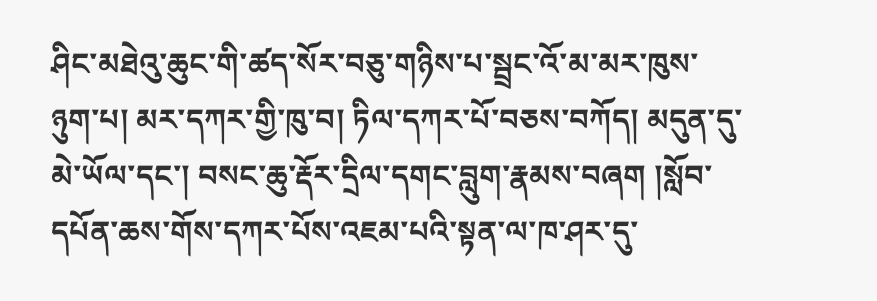ཤིང་མཐེའུ་ཆུང་གི་ཚད་སོར་བཅུ་གཉིས་པ་སྦྲང་འོ་མ་མར་ཁུས་ཉུག་པ། མར་དཀར་གྱི་ཁུ་བ། ཏིལ་དཀར་པོ་བཅས་བཀོད། མདུན་དུ་མེ་ཡོལ་དང་། བསང་ཆུ་རྡོར་དྲིལ་དགང་བླུག་རྣམས་བཞག །སློབ་དཔོན་ཆས་གོས་དཀར་པོས་འཇམ་པའི་སྟན་ལ་ཁ་ཤར་དུ་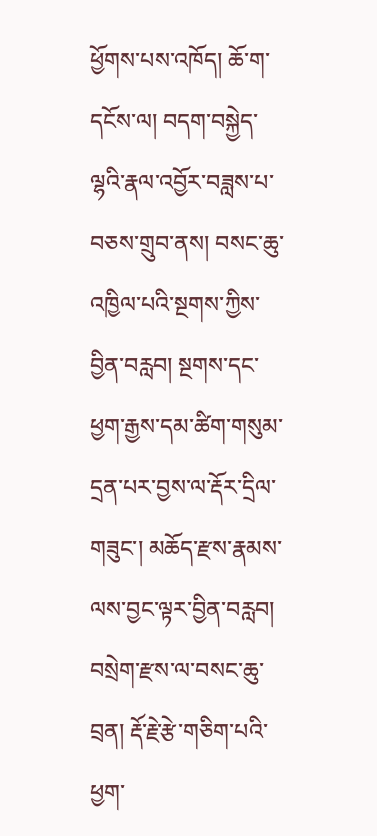ཕྱོགས་པས་འཁོད། ཆོ་ག་དངོས་ལ། བདག་བསྐྱེད་ལྷའི་རྣལ་འབྱོར་བཟླས་པ་བཅས་གྲུབ་ནས། བསང་ཆུ་འཁྱིལ་པའི་སྔགས་ཀྱིས་བྱིན་བརླབ། སྔགས་དང་ཕྱག་རྒྱས་དམ་ཚིག་གསུམ་དྲན་པར་བྱས་ལ་རྡོར་དྲིལ་གཟུང་། མཆོད་རྫས་རྣམས་ལས་བྱང་ལྟར་བྱིན་བརླབ། བསྲེག་རྫས་ལ་བསང་ཆུ་བྲན། རྡོ་རྗེ་རྩེ་གཅིག་པའི་ཕྱག་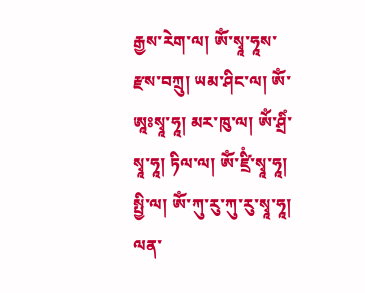རྒྱས་རེག་ལ། ཨོཾ་སྭཱ་ཧཱས་རྫས་བཀྲུ། ཡམ་ཤིང་ལ། ཨོཾ་ཨཱཿསྭཱ་ཧཱ། མར་ཁུ་ལ། ཨོཾ་ཤྲིཾ་སྭཱ་ཧཱ། ཏིལ་ལ། ཨོཾ་ཛྲིཾ་སྭཱ་ཧཱ། སྤྱི་ལ། ཨོཾ་ཀུ་རུ་ཀུ་རུ་སྭཱ་ཧཱ། ལན་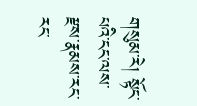གསུམ་རེ། སྟོང་པའི་ངང་ལས་རྫས་རྣམས་རང་རང་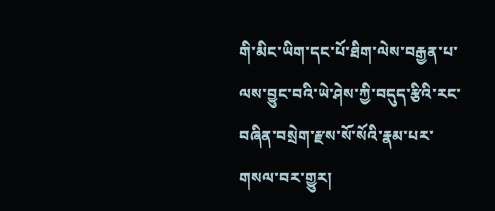གི་མིང་ཡིག་དང་པོ་ཐིག་ལེས་བརྒྱན་པ་ལས་བྱུང་བའི་ཡེ་ཤེས་ཀྱི་བདུད་རྩིའི་རང་བཞིན་བསྲེག་རྫས་སོ་སོའི་རྣམ་པར་གསལ་བར་གྱུར།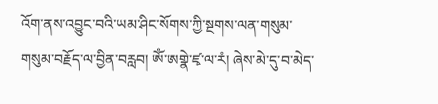འོག་ནས་འབྱུང་བའི་ཡམ་ཤིང་སོགས་ཀྱི་སྔགས་ལན་གསུམ་གསུམ་བརྗོད་ལ་བྱིན་བརླབ། ཨོཾ་ཨགྣེ་ཛྭ་ལ་རཾ། ཞེས་མེ་དུ་བ་མེད་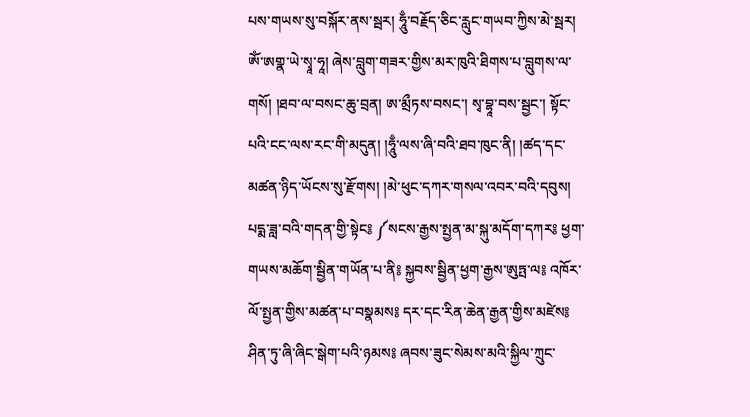པས་གཡས་སུ་བསྐོར་ནས་སྦར། ཧཱུྃ་བརྗོད་ཅིང་རླུང་གཡབ་ཀྱིས་མེ་སྦར། ཨོཾ་ཨགྣ་ཡེ་སྭཱ་ཧཱ། ཞེས་བླུག་གཟར་གྱིས་མར་ཁུའི་ཐིགས་པ་བླུགས་ལ་གསོ། །ཐབ་ལ་བསང་ཆུ་བྲན། ཨ་མྲྀཏས་བསང་། སྭ་བྷཱ་བས་སྦྱང་། སྟོང་པའི་ངང་ལས་རང་གི་མདུན། །ཧཱུྃ་ལས་ཞི་བའི་ཐབ་ཁུང་ནི། །ཚད་དང་མཚན་ཉིད་ཡོངས་སུ་རྫོགས། །མེ་ཕུང་དཀར་གསལ་འབར་བའི་དབུས། པདྨ་ཟླ་བའི་གདན་གྱི་སྟེང༔ ༼སངས་རྒྱས་སྤྱན་མ་སྐུ་མདོག་དཀར༔ ཕྱག་གཡས་མཆོག་སྦྱིན་གཡོན་པ་ནི༔ སྐྱབས་སྦྱིན་ཕྱག་རྒྱས་ཨུཏྤ་ལ༔ འཁོར་ལོ་སྤྱན་གྱིས་མཚན་པ་བསྣམས༔ དར་དང་རིན་ཆེན་རྒྱན་གྱིས་མཛེས༔ ཤིན་ཏུ་ཞི་ཞིང་སྒེག་པའི་ཉམས༔ ཞབས་ཟུང་སེམས་མའི་སྐྱིལ་ཀྲུང་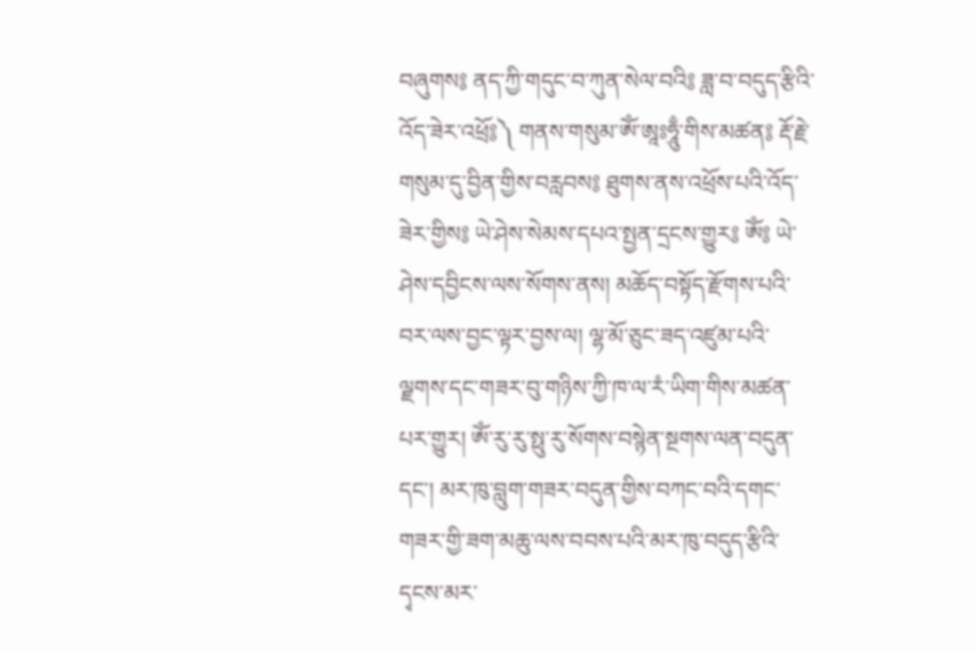བཞུགས༔ ནད་ཀྱི་གདུང་བ་ཀུན་སེལ་བའི༔ ཟླ་བ་བདུད་རྩིའི་འོད་ཟེར་འཕྲོ༔༽ གནས་གསུམ་ཨོཾ་ཨཱཿཧཱུྃ་གིས་མཚན༔ རྡོ་རྗེ་གསུམ་དུ་བྱིན་གྱིས་བརླབས༔ ཐུགས་ནས་འཕྲོས་པའི་འོད་ཟེར་གྱིས༔ ཡེ་ཤེས་སེམས་དཔའ་སྤྱན་དྲངས་གྱུར༔ ཨོཾ༔ ཡེ་ཤེས་དབྱིངས་ལས་སོགས་ནས། མཆོད་བསྟོད་རྫོགས་པའི་བར་ལས་བྱང་ལྟར་བྱས་ལ། ལྷ་མོ་ཅུང་ཟད་འཛུམ་པའི་ལྗགས་དང་གཟར་བུ་གཉིས་ཀྱི་ཁ་ལ་རཾ་ཡིག་གིས་མཚན་པར་གྱུར། ཨོཾ་རུ་རུ་སྥུ་རུ་སོགས་བསྙེན་སྔགས་ལན་བདུན་དང་། མར་ཁུ་བླུག་གཟར་བདུན་གྱིས་བཀང་བའི་དགང་གཟར་གྱི་ཟག་མཆུ་ལས་བབས་པའི་མར་ཁུ་བདུད་རྩིའི་དྭངས་མར་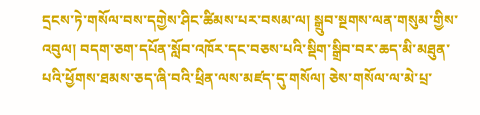དྲངས་ཏེ་གསོལ་བས་དགྱེས་ཤིང་ཚིམས་པར་བསམ་ལ། སྒྲུབ་སྔགས་ལན་གསུམ་གྱིས་འབུལ། བདག་ཅག་དཔོན་སློབ་འཁོར་དང་བཅས་པའི་སྡིག་སྒྲིབ་བར་ཆད་མི་མཐུན་པའི་ཕྱོགས་ཐམས་ཅད་ཞི་བའི་ཕྲིན་ལས་མཛད་དུ་གསོལ། ཅེས་གསོལ་ལ་མེ་པྲ་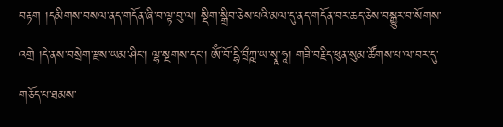བརྟག །དམིགས་བསལ་ནད་གདོན་ཞི་བ་ལྟ་བུ་ལ། སྡིག་སྒྲིབ་ཅེས་པའི་མལ་དུ་ནད་གདོན་བར་ཆད་ཅེས་བསྒྱུར་བ་སོགས་འགྲེ །དེ་ནས་བསྲེག་རྫས་ཡམ་ཤིང་། ལྷ་སྔགས་དང་། ཨོཾ་བོ་དྷི་བྲྀཀྵ་ཡ་སྭཱ་ཧཱ། གཟི་བརྗིད་ཕུན་སུམ་ཚོགས་པ་ལ་བར་དུ་གཅོད་པ་ཐམས་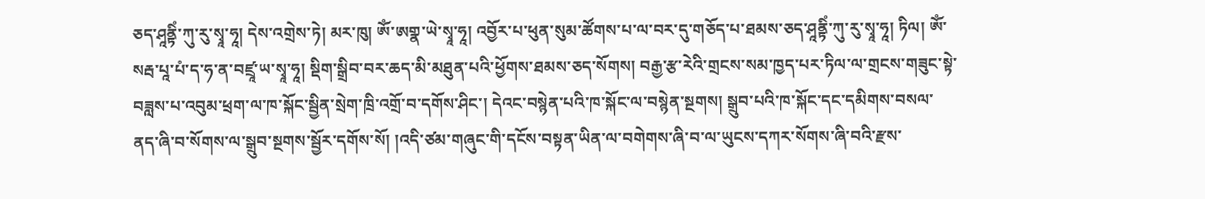ཅད་ཤཱནྟིཾ་ཀུ་རུ་སྭཱ་ཧཱ། དེས་འགྲེས་ཏེ། མར་ཁུ། ཨོཾ་ཨགྣ་ཡེ་སྭཱ་ཧཱ། འབྱོར་པ་ཕུན་སུམ་ཚོགས་པ་ལ་བར་དུ་གཅོད་པ་ཐམས་ཅད་ཤཱནྟིཾ་ཀུ་རུ་སྭཱ་ཧཱ། ཏིལ། ཨོཾ་སརྦ་པཱ་པཾ་ད་ཧ་ན་བཛྲཱ་ཡ་སྭཱ་ཧཱ། སྡིག་སྒྲིབ་བར་ཆད་མི་མཐུན་པའི་ཕྱོགས་ཐམས་ཅད་སོགས། བརྒྱ་རྩ་རེའི་གྲངས་སམ་ཁྱད་པར་ཏིལ་ལ་གྲངས་གཟུང་སྟེ་བཟླས་པ་འབུམ་ཕྲག་ལ་ཁ་སྐོང་སྦྱིན་སྲེག་ཁྲི་འགྲོ་བ་དགོས་ཤིང་། དེའང་བསྙེན་པའི་ཁ་སྐོང་ལ་བསྙེན་སྔགས། སྒྲུབ་པའི་ཁ་སྐོང་དང་དམིགས་བསལ་ནད་ཞི་བ་སོགས་ལ་སྒྲུབ་སྔགས་སྦྱོར་དགོས་སོ། །འདི་ཙམ་གཞུང་གི་དངོས་བསྟན་ཡིན་ལ་བགེགས་ཞི་བ་ལ་ཡུངས་དཀར་སོགས་ཞི་བའི་རྫས་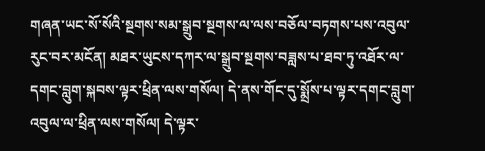གཞན་ཡང་སོ་སོའི་སྔགས་སམ་སྒྲུབ་སྔགས་ལ་ལས་བཅོལ་བཏགས་པས་འབུལ་རུང་བར་མངོན། མཐར་ཡུངས་དཀར་ལ་སྒྲུབ་སྔགས་བཟླས་པ་ཐབ་ཏུ་འཐོར་ལ་དགང་བླུག་སྐབས་ལྟར་ཕྲིན་ལས་གསོལ། དེ་ནས་གོང་དུ་སྨྲོས་པ་ལྟར་དགང་བླུག་འབུལ་ལ་ཕྲིན་ལས་གསོལ། དེ་ལྟར་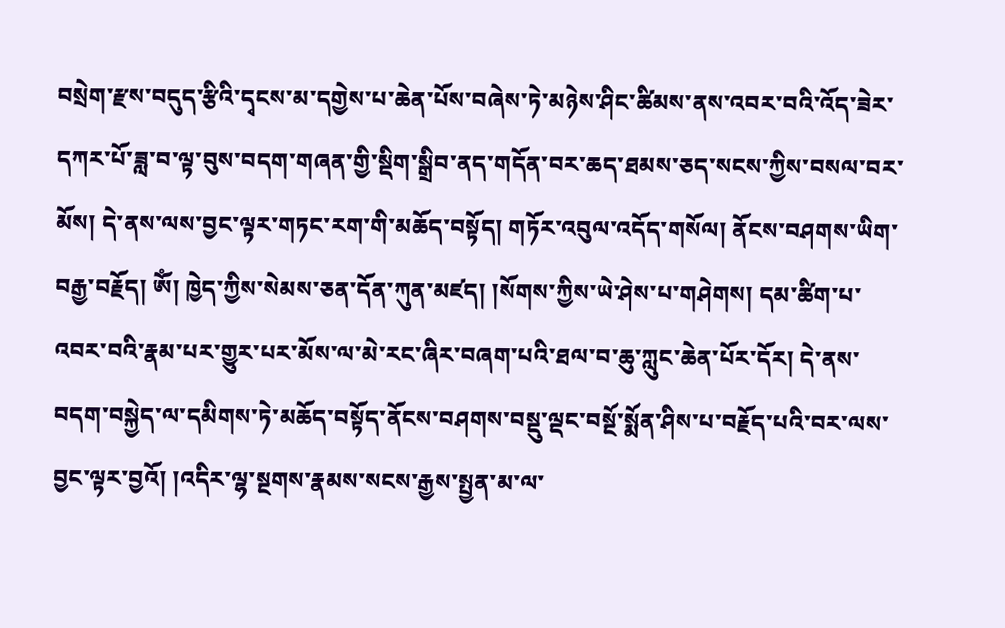བསྲེག་རྫས་བདུད་རྩིའི་དྭངས་མ་དགྱེས་པ་ཆེན་པོས་བཞེས་ཏེ་མཉེས་ཤིང་ཚིམས་ནས་འབར་བའི་འོད་ཟེར་དཀར་པོ་ཟླ་བ་ལྟ་བུས་བདག་གཞན་གྱི་སྡིག་སྒྲིབ་ནད་གདོན་བར་ཆད་ཐམས་ཅད་སངས་ཀྱིས་བསལ་བར་མོས། དེ་ནས་ལས་བྱང་ལྟར་གཏང་རག་གི་མཆོད་བསྟོད། གཏོར་འབུལ་འདོད་གསོལ། ནོངས་བཤགས་ཡིག་བརྒྱ་བརྗོད། ཨོཾ། ཁྱེད་ཀྱིས་སེམས་ཅན་དོན་ཀུན་མཛད། །སོགས་ཀྱིས་ཡེ་ཤེས་པ་གཤེགས། དམ་ཚིག་པ་འབར་བའི་རྣམ་པར་གྱུར་པར་མོས་ལ་མེ་རང་ཞིར་བཞག་པའི་ཐལ་བ་ཆུ་ཀླུང་ཆེན་པོར་དོར། དེ་ནས་བདག་བསྐྱེད་ལ་དམིགས་ཏེ་མཆོད་བསྟོད་ནོངས་བཤགས་བསྡུ་ལྡང་བསྔོ་སྨོན་ཤིས་པ་བརྗོད་པའི་བར་ལས་བྱང་ལྟར་བྱའོ། །འདིར་ལྷ་སྔགས་རྣམས་སངས་རྒྱས་སྤྱན་མ་ལ་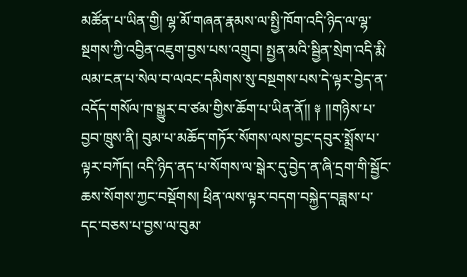མཚོན་པ་ཡིན་གྱི། ལྷ་མོ་གཞན་རྣམས་ལ་སྤྱི་ཁོག་འདི་ཉིད་ལ་ལྷ་སྔགས་ཀྱི་འབྱིན་འཇུག་བྱས་པས་འགྲུབ། སྤྱན་མའི་སྦྱིན་སྲེག་འདི་རྨི་ལམ་ངན་པ་སེལ་བ་ལའང་དམིགས་སུ་བསྔགས་པས་དེ་ལྟར་བྱེད་ན་འདོད་གསོལ་ཁ་སྒྱུར་བ་ཙམ་གྱིས་ཆོག་པ་ཡིན་ནོ།། ༈ །།གཉིས་པ་བྱབ་ཁྲུས་ནི། བུམ་པ་མཆོད་གཏོར་སོགས་ལས་བྱང་དབུར་སྨྲོས་པ་ལྟར་བཀོད། འདི་ཉིད་ནད་པ་སོགས་ལ་སྒེར་དུ་བྱེད་ན་ཞི་དྲག་གི་སྦྱོང་ཆས་སོགས་ཀྱང་བསྡོགས། ཕྲིན་ལས་ལྟར་བདག་བསྐྱེད་བཟླས་པ་དང་བཅས་པ་བྱས་ལ་བུམ་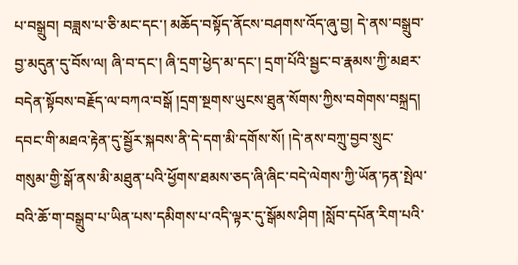པ་བསྒྲུབ། བཟླས་པ་ཅི་མང་དང་། མཆོད་བསྟོད་ནོངས་བཤགས་འོད་ཞུ་བྱ། དེ་ནས་བསྒྲུབ་བྱ་མདུན་དུ་བོས་ལ། ཞི་བ་དང་། ཞི་དྲག་ཕྱེད་མ་དང་། དྲག་པོའི་སྦྱང་བ་རྣམས་ཀྱི་མཐར་བདེན་སྟོབས་བརྗོད་ལ་བཀའ་བསྒོ །དྲག་སྔགས་ཡུངས་ཐུན་སོགས་ཀྱིས་བགེགས་བསྐྲད། དབང་གི་མཐའ་རྟེན་དུ་སྦྱོར་སྐབས་ནི་དེ་དག་མི་དགོས་སོ། །དེ་ནས་བཀྲུ་བྱབ་སྲུང་གསུམ་གྱི་སྒོ་ནས་མི་མཐུན་པའི་ཕྱོགས་ཐམས་ཅད་ཞི་ཞིང་བདེ་ལེགས་ཀྱི་ཡོན་ཏན་སྤེལ་བའི་ཆོ་ག་བསྒྲུབ་པ་ཡིན་པས་དམིགས་པ་འདི་ལྟར་དུ་སྒོམས་ཤིག །སློབ་དཔོན་རིག་པའི་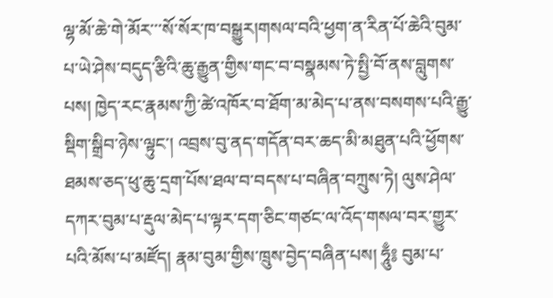ལྷ་མོ་ཆེ་གེ་མོར་་་སོ་སོར་ཁ་བསྒྱུར།གསལ་བའི་ཕྱག་ན་རིན་པོ་ཆེའི་བུམ་པ་ཡེ་ཤེས་བདུད་རྩིའི་ཆུ་རྒྱུན་གྱིས་གང་བ་བསྣམས་ཏེ་སྤྱི་བོ་ནས་བླུགས་པས། ཁྱེད་རང་རྣམས་ཀྱི་ཚེ་འཁོར་བ་ཐོག་མ་མེད་པ་ནས་བསགས་པའི་རྒྱུ་སྡིག་སྒྲིབ་ཉེས་ལྟུང་། འབྲས་བུ་ནད་གདོན་བར་ཆད་མི་མཐུན་པའི་ཕྱོགས་ཐམས་ཅད་ཕུ་ཆུ་དྲག་པོས་ཐལ་བ་བདས་པ་བཞིན་བཀྲུས་ཏེ། ལུས་ཤེལ་དཀར་བུམ་པ་རྡུལ་མེད་པ་ལྟར་དག་ཅིང་གཙང་ལ་འོད་གསལ་བར་གྱུར་པའི་མོས་པ་མཛོད། རྣམ་བུམ་གྱིས་ཁྲུས་བྱེད་བཞིན་པས། ཧཱུྃ༔ བུམ་པ་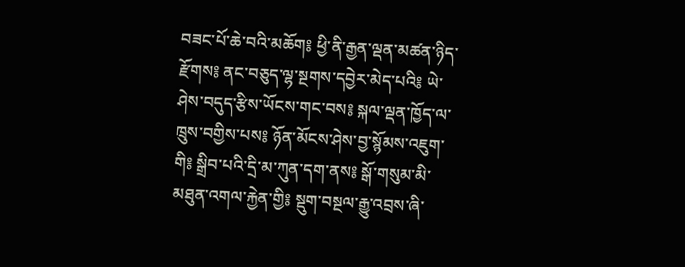བཟང་པོ་ཆེ་བའི་མཆོག༔ ཕྱི་ནི་རྒྱན་ལྡན་མཚན་ཉིད་རྫོགས༔ ནང་བཅུད་ལྷ་སྔགས་དབྱེར་མེད་པའི༔ ཡེ་ཤེས་བདུད་རྩིས་ཡོངས་གང་བས༔ སྐལ་ལྡན་ཁྱོད་ལ་ཁྲུས་བགྱིས་པས༔ ཉོན་མོངས་ཤེས་བྱ་སྙོམས་འཇུག་གི༔ སྒྲིབ་པའི་དྲི་མ་ཀུན་དག་ནས༔ སྒོ་གསུམ་མི་མཐུན་འགལ་རྐྱེན་གྱི༔ སྡུག་བསྔལ་རྒྱུ་འབྲས་ཞི་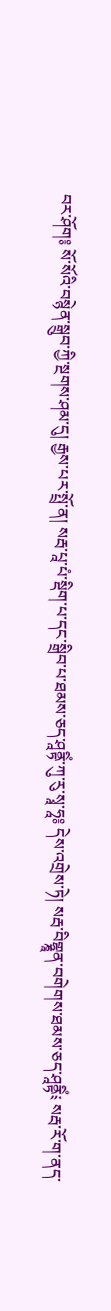བར་ཤོག༔ སོ་སོའི་བསྙེན་སྒྲུབ་ཀྱི་སྔགས་ཤམ་དུ། རྒྱས་པར་སྤྲོ་ན། སརྦ་པཱ་པཾ་སྡིག་པ་དང་སྒྲིབ་པ་ཐམས་ཅད་ཤཱནྟིཾ་ཀུ་རུ་སྭཱ་ཧཱ༔ དེས་འགྲེས་ཏེ། སརྦ་བིགྷྣཱན་བགེགས་ཐམས་ཅད་ཤཱནྟིཾ༴ སརྦ་རོ་ག་ནད་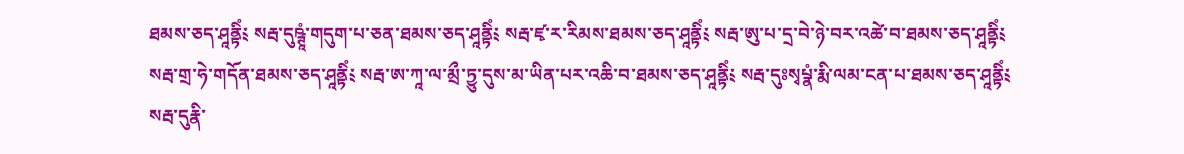ཐམས་ཅད་ཤཱནྟིཾ༴ སརྦ་དུཥྚཱཾ་གདུག་པ་ཅན་ཐམས་ཅད་ཤཱནྟིཾ༴ སརྦ་ཛྭ་ར་རིམས་ཐམས་ཅད་ཤཱནྟིཾ༴ སརྦ་ཨུ་པ་དྲ་བེ་ཉེ་བར་འཚེ་བ་ཐམས་ཅད་ཤཱནྟིཾ༴ སརྦ་གྲ་ཧེ་གདོན་ཐམས་ཅད་ཤཱནྟིཾ༴ སརྦ་ཨ་ཀཱ་ལ་མྲྀ་ཏྱུ་དུས་མ་ཡིན་པར་འཆི་བ་ཐམས་ཅད་ཤཱནྟིཾ༴ སརྦ་དུཿསྭཔྣཾ་རྨི་ལམ་ངན་པ་ཐམས་ཅད་ཤཱནྟིཾ༴ སརྦ་དུརྣི་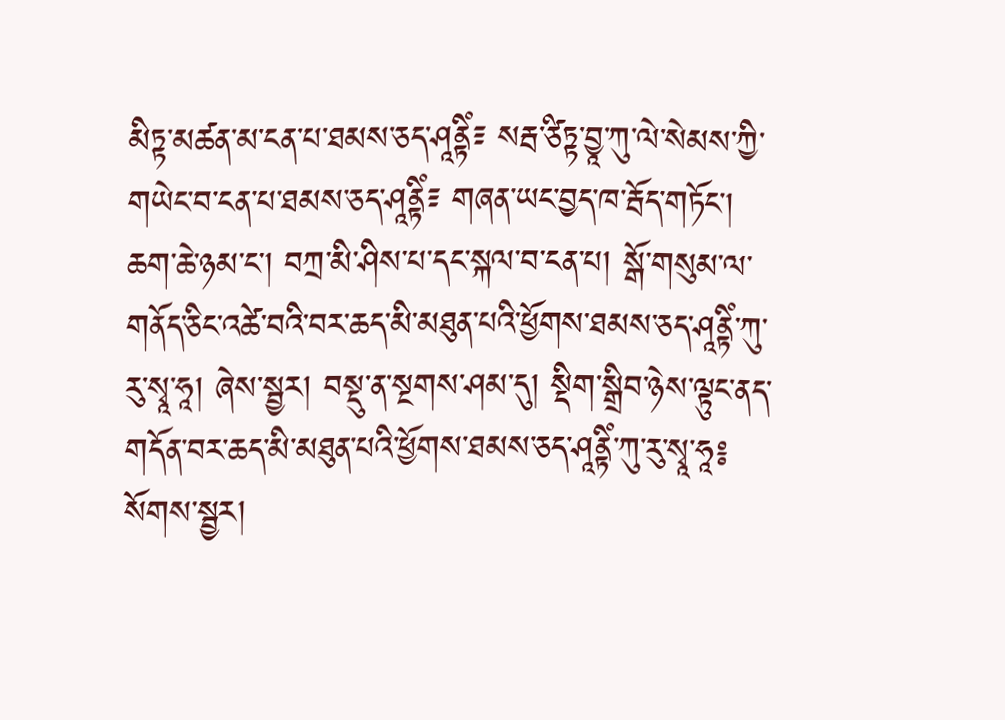མིཏྟ་མཚན་མ་ངན་པ་ཐམས་ཅད་ཤཱནྟིཾ༴ སརྦ་ཙིཏྟ་བྱཱ་ཀུ་ལེ་སེམས་ཀྱི་གཡེང་བ་ངན་པ་ཐམས་ཅད་ཤཱནྟིཾ༴ གཞན་ཡང་བྱད་ཁ་རྦོད་གཏོང་། ཆག་ཆེ་ཉམ་ང་། བཀྲ་མི་ཤིས་པ་དང་སྐལ་བ་ངན་པ། སྒོ་གསུམ་ལ་གནོད་ཅིང་འཚེ་བའི་བར་ཆད་མི་མཐུན་པའི་ཕྱོགས་ཐམས་ཅད་ཤཱནྟིཾ་ཀུ་རུ་སྭཱ་ཧཱ། ཞེས་སྦྱར། བསྡུ་ན་སྔགས་ཤམ་དུ། སྡིག་སྒྲིབ་ཉེས་ལྟུང་ནད་གདོན་བར་ཆད་མི་མཐུན་པའི་ཕྱོགས་ཐམས་ཅད་ཤཱནྟིཾ་ཀུ་རུ་སྭཱ་ཧཱ༔ སོགས་སྦྱར།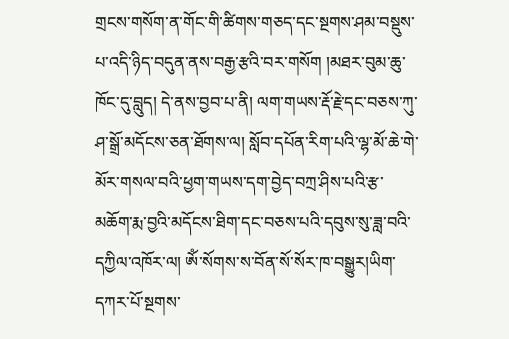གྲངས་གསོག་ན་གོང་གི་ཚིགས་གཅད་དང་སྔགས་ཤམ་བསྡུས་པ་འདི་ཉིད་བདུན་ནས་བརྒྱ་རྩའི་བར་གསོག །མཐར་བུམ་ཆུ་ཁོང་དུ་བླུད། དེ་ནས་བྱབ་པ་ནི། ལག་གཡས་རྡོ་རྗེ་དང་བཅས་ཀུ་ཤ་སྒྲོ་མདོངས་ཅན་ཐོགས་ལ། སློབ་དཔོན་རིག་པའི་ལྷ་མོ་ཆེ་གེ་མོར་གསལ་བའི་ཕྱག་གཡས་དག་བྱེད་བཀྲ་ཤིས་པའི་རྩ་མཆོག་རྨ་བྱའི་མདོངས་ཐིག་དང་བཅས་པའི་དབུས་སུ་ཟླ་བའི་དཀྱིལ་འཁོར་ལ། ཨོཾ་སོགས་ས་བོན་སོ་སོར་ཁ་བསྒྱུར།ཡིག་དཀར་པོ་སྔགས་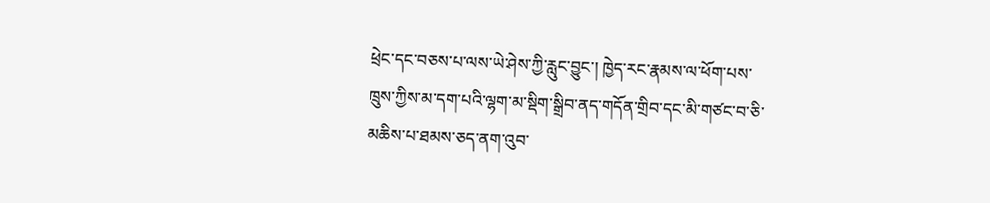ཕྲེང་དང་བཅས་པ་ལས་ཡེ་ཤེས་ཀྱི་རླུང་བྱུང་། ཁྱེད་རང་རྣམས་ལ་ཕོག་པས་ཁྲུས་ཀྱིས་མ་དག་པའི་ལྷག་མ་སྡིག་སྒྲིབ་ནད་གདོན་གྲིབ་དང་མི་གཙང་བ་ཅི་མཆིས་པ་ཐམས་ཅད་ནག་འུབ་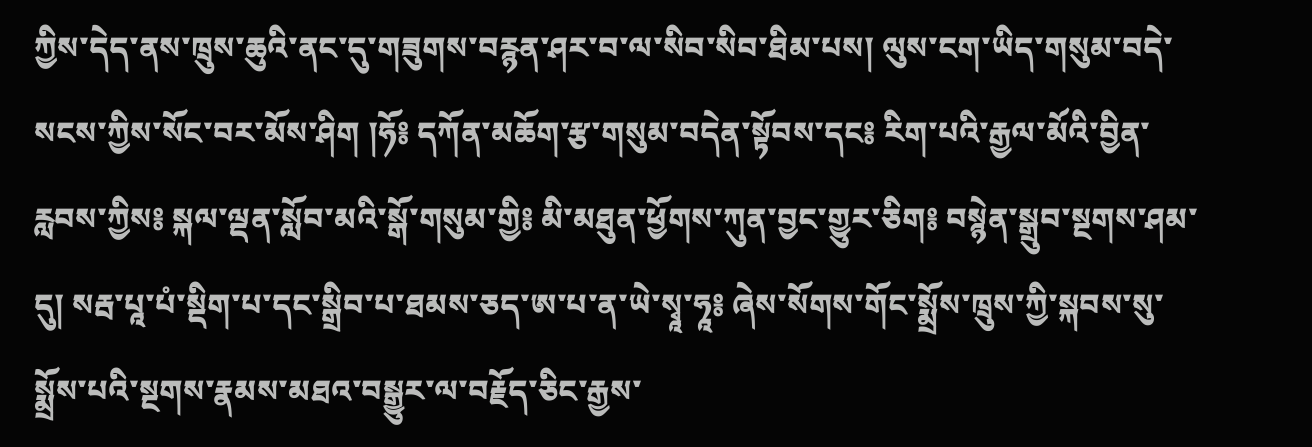ཀྱིས་དེད་ནས་ཁྲུས་ཆུའི་ནང་དུ་གཟུགས་བརྙན་ཤར་བ་ལ་སིབ་སིབ་ཐིམ་པས། ལུས་ངག་ཡིད་གསུམ་བདེ་སངས་ཀྱིས་སོང་བར་མོས་ཤིག །ཧོ༔ དཀོན་མཆོག་རྩ་གསུམ་བདེན་སྟོབས་དང༔ རིག་པའི་རྒྱལ་མོའི་བྱིན་རླབས་ཀྱིས༔ སྐལ་ལྡན་སློབ་མའི་སྒོ་གསུམ་གྱི༔ མི་མཐུན་ཕྱོགས་ཀུན་བྱང་གྱུར་ཅིག༔ བསྙེན་སྒྲུབ་སྔགས་ཤམ་དུ། སརྦ་པཱ་པཾ་སྡིག་པ་དང་སྒྲིབ་པ་ཐམས་ཅད་ཨ་པ་ན་ཡེ་སྭཱ་ཧཱ༔ ཞེས་སོགས་གོང་སྨྲོས་ཁྲུས་ཀྱི་སྐབས་སུ་སྨྲོས་པའི་སྔགས་རྣམས་མཐའ་བསྒྱུར་ལ་བརྗོད་ཅིང་རྒྱས་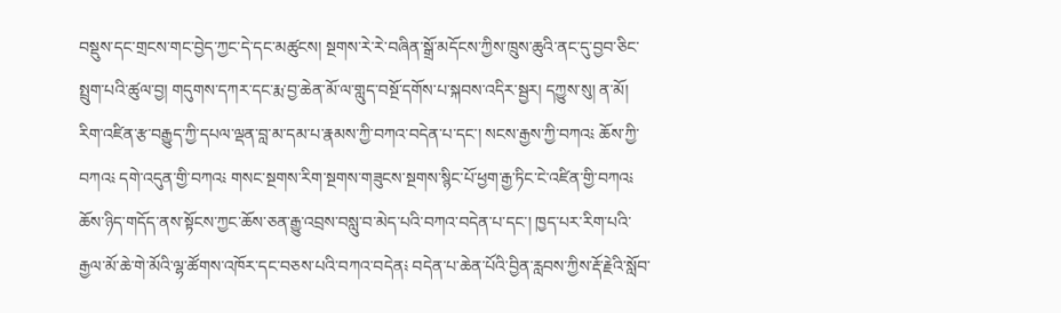བསྡུས་དང་གྲངས་གང་བྱེད་ཀྱང་དེ་དང་མཚུངས། སྔགས་རེ་རེ་བཞིན་སྒྲོ་མདོངས་ཀྱིས་ཁྲུས་ཆུའི་ནང་དུ་བྱབ་ཅིང་སྤྲུག་པའི་ཚུལ་བྱ། གདུགས་དཀར་དང་རྨ་བྱ་ཆེན་མོ་ལ་གླུད་བསྔོ་དགོས་པ་སྐབས་འདིར་སྦྱར། དཀྱུས་སུ། ན་མོ། རིག་འཛིན་རྩ་བརྒྱུད་ཀྱི་དཔལ་ལྡན་བླ་མ་དམ་པ་རྣམས་ཀྱི་བཀའ་བདེན་པ་དང་། སངས་རྒྱས་ཀྱི་བཀའ༴ ཆོས་ཀྱི་བཀའ༴ དགེ་འདུན་གྱི་བཀའ༴ གསང་སྔགས་རིག་སྔགས་གཟུངས་སྔགས་སྙིང་པོ་ཕྱག་རྒྱ་ཏིང་ངེ་འཛིན་གྱི་བཀའ༴ ཆོས་ཉིད་གདོད་ནས་སྟོངས་ཀྱང་ཆོས་ཅན་རྒྱུ་འབྲས་བསླུ་བ་མེད་པའི་བཀའ་བདེན་པ་དང་། ཁྱད་པར་རིག་པའི་རྒྱལ་མོ་ཆེ་གེ་མོའི་ལྷ་ཚོགས་འཁོར་དང་བཅས་པའི་བཀའ་བདེན༴ བདེན་པ་ཆེན་པོའི་བྱིན་རླབས་ཀྱིས་རྡོ་རྗེའི་སློབ་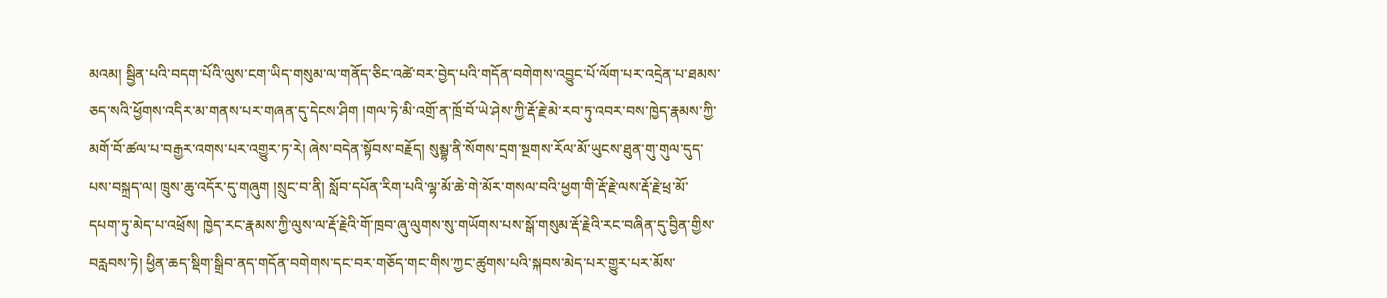མའམ། སྦྱིན་པའི་བདག་པོའི་ལུས་ངག་ཡིད་གསུམ་ལ་གནོད་ཅིང་འཚེ་བར་བྱེད་པའི་གདོན་བགེགས་འབྱུང་པོ་ལོག་པར་འདྲེན་པ་ཐམས་ཅད་སའི་ཕྱོགས་འདིར་མ་གནས་པར་གཞན་དུ་དེངས་ཤིག །གལ་ཏེ་མི་འགྲོ་ན་ཁྲོ་བོ་ཡེ་ཤེས་ཀྱི་རྡོ་རྗེ་མེ་རབ་ཏུ་འབར་བས་ཁྱེད་རྣམས་ཀྱི་མགོ་བོ་ཚལ་པ་བརྒྱར་འགས་པར་འགྱུར་ཏ་རེ། ཞེས་བདེན་སྟོབས་བརྗོད། སུམྦྷ་ནི་སོགས་དྲག་སྔགས་རོལ་མོ་ཡུངས་ཐུན་གུ་གུལ་དུད་པས་བསྐྲད་ལ། ཁྲུས་ཆུ་འདོར་དུ་གཞུག །སྲུང་བ་ནི། སློབ་དཔོན་རིག་པའི་ལྷ་མོ་ཆེ་གེ་མོར་གསལ་བའི་ཕྱག་གི་རྡོ་རྗེ་ལས་རྡོ་རྗེ་ཕྲ་མོ་དཔག་ཏུ་མེད་པ་འཕྲོས། ཁྱེད་རང་རྣམས་ཀྱི་ལུས་ལ་རྡོ་རྗེའི་གོ་ཁྲབ་ཞུ་ལུགས་སུ་གཡོགས་པས་སྒོ་གསུམ་རྡོ་རྗེའི་རང་བཞིན་དུ་བྱིན་གྱིས་བརླབས་ཏེ། ཕྱིན་ཆད་སྡིག་སྒྲིབ་ནད་གདོན་བགེགས་དང་བར་གཅོད་གང་གིས་ཀྱང་ཚུགས་པའི་སྐབས་མེད་པར་གྱུར་པར་མོས་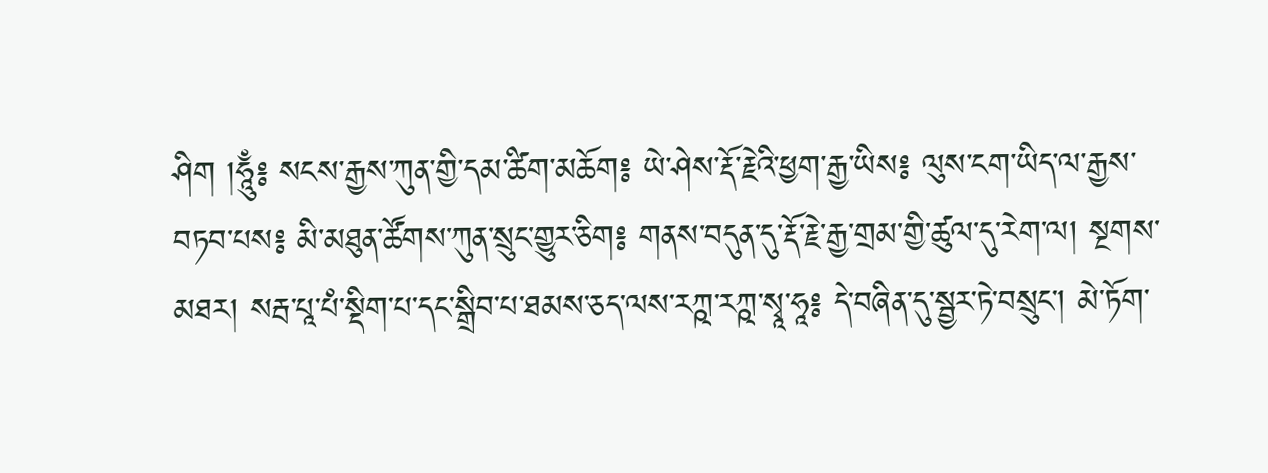ཤིག །ཧཱུྃ༔ སངས་རྒྱས་ཀུན་གྱི་དམ་ཚིག་མཆོག༔ ཡེ་ཤེས་རྡོ་རྗེའི་ཕྱག་རྒྱ་ཡིས༔ ལུས་ངག་ཡིད་ལ་རྒྱས་བཏབ་པས༔ མི་མཐུན་ཚོགས་ཀུན་སྲུང་གྱུར་ཅིག༔ གནས་བདུན་དུ་རྡོ་རྗེ་རྒྱ་གྲམ་གྱི་ཚུལ་དུ་རེག་ལ། སྔགས་མཐར། སརྦ་པཱ་པཾ་སྡིག་པ་དང་སྒྲིབ་པ་ཐམས་ཅད་ལས་རཀྵ་རཀྵ་སྭཱ་ཧཱ༔ དེ་བཞིན་དུ་སྦྱར་ཏེ་བསྲུང་། མེ་ཏོག་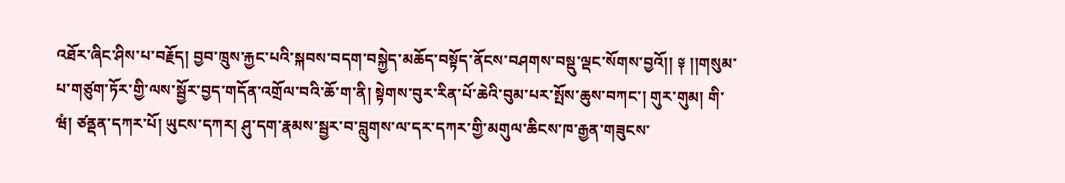འཐོར་ཞིང་ཤིས་པ་བརྗོད། བྱབ་ཁྲུས་རྐྱང་པའི་སྐབས་བདག་བསྐྱེད་མཆོད་བསྟོད་ནོངས་བཤགས་བསྡུ་ལྡང་སོགས་བྱའོ།། ༈ །།གསུམ་པ་གཙུག་ཏོར་གྱི་ལས་སྦྱོར་བྱད་གདོན་འགྲོལ་བའི་ཆོ་ག་ནི། སྟེགས་བུར་རིན་པོ་ཆེའི་བུམ་པར་སྤོས་ཆུས་བཀང་། གུར་གུམ། གི་ཝཾ། ཙནྡན་དཀར་པོ། ཡུངས་དཀར། ཤུ་དག་རྣམས་སྦྱར་བ་བླུགས་ལ་དར་དཀར་གྱི་མགུལ་ཆིངས་ཁ་རྒྱན་གཟུངས་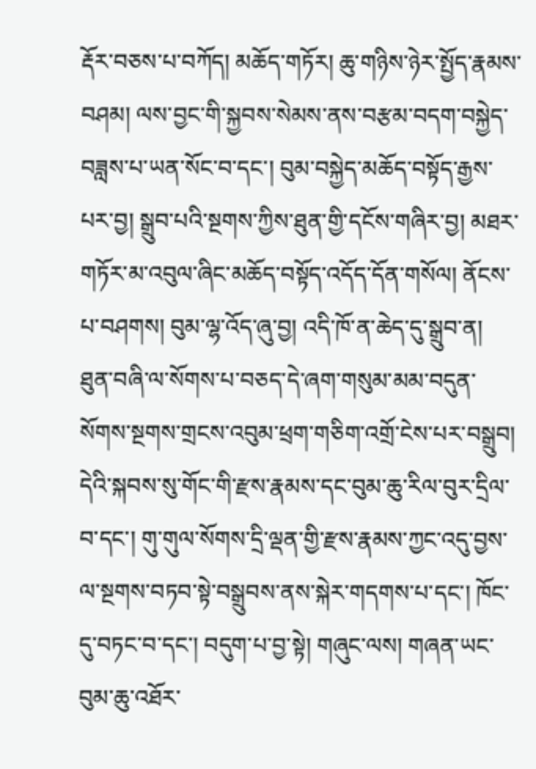རྡོར་བཅས་པ་བཀོད། མཆོད་གཏོར། ཆུ་གཉིས་ཉེར་སྤྱོད་རྣམས་བཤམ། ལས་བྱང་གི་སྐྱབས་སེམས་ནས་བརྩམ་བདག་བསྐྱེད་བཟླས་པ་ཡན་སོང་བ་དང་། བུམ་བསྐྱེད་མཆོད་བསྟོད་རྒྱས་པར་བྱ། སྒྲུབ་པའི་སྔགས་ཀྱིས་ཐུན་གྱི་དངོས་གཞིར་བྱ། མཐར་གཏོར་མ་འབུལ་ཞིང་མཆོད་བསྟོད་འདོད་དོན་གསོལ། ནོངས་པ་བཤགས། བུམ་ལྷ་འོད་ཞུ་བྱ། འདི་ཁོ་ན་ཆེད་དུ་སྒྲུབ་ན། ཐུན་བཞི་ལ་སོགས་པ་བཅད་དེ་ཞག་གསུམ་མམ་བདུན་སོགས་སྔགས་གྲངས་འབུམ་ཕྲག་གཅིག་འགྲོ་ངེས་པར་བསྒྲུབ། དེའི་སྐབས་སུ་གོང་གི་རྫས་རྣམས་དང་བུམ་ཆུ་རིལ་བུར་དྲིལ་བ་དང་། གུ་གུལ་སོགས་དྲི་ལྡན་གྱི་རྫས་རྣམས་ཀྱང་འདུ་བྱས་ལ་སྔགས་བཏབ་སྟེ་བསྒྲུབས་ནས་སྐེར་གདགས་པ་དང་། ཁོང་དུ་བཏང་བ་དང་། བདུག་པ་བྱ་སྟེ། གཞུང་ལས། གཞན་ཡང་བུམ་ཆུ་འཐོར་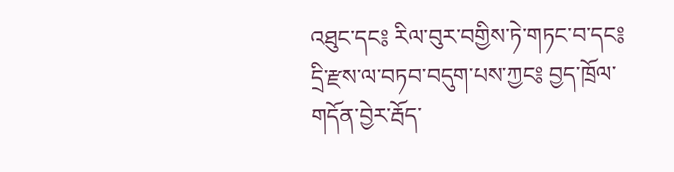འཐུང་དང༔ རིལ་བུར་བགྱིས་ཏེ་གཏང་བ་དང༔ དྲི་རྫས་ལ་བཏབ་བདུག་པས་ཀྱང༔ བྱད་ཁྲོལ་གདོན་བྱེར་རྦོད་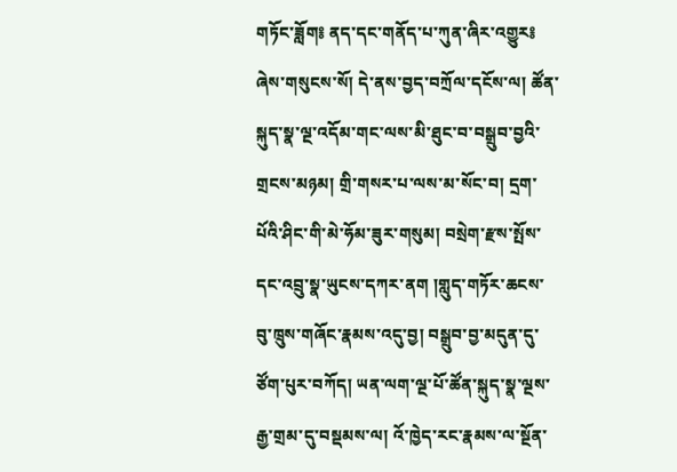གཏོང་ཟློག༔ ནད་དང་གནོད་པ་ཀུན་ཞིར་འགྱུར༔ ཞེས་གསུངས་སོ། དེ་ནས་བྱད་བཀྲོལ་དངོས་ལ། ཚོན་སྐུད་སྣ་ལྔ་འདོམ་གང་ལས་མི་ཐུང་བ་བསྒྲུབ་བྱའི་གྲངས་མཉམ། གྲི་གསར་པ་ལས་མ་སོང་བ། དྲག་པོའི་ཤིང་གི་མེ་ཧོམ་ཟུར་གསུམ། བསྲེག་རྫས་སྤོས་དང་འབྲུ་སྣ་ཡུངས་དཀར་ནག །གླུད་གཏོར་ཆངས་བུ་ཁྲུས་གཞོང་རྣམས་འདུ་བྱ། བསྒྲུབ་བྱ་མདུན་དུ་ཙོག་པུར་བཀོད། ཡན་ལག་ལྔ་པོ་ཚོན་སྐུད་སྣ་ལྔས་རྒྱ་གྲམ་དུ་བསྡམས་ལ། འོ་ཁྱེད་རང་རྣམས་ལ་སྔོན་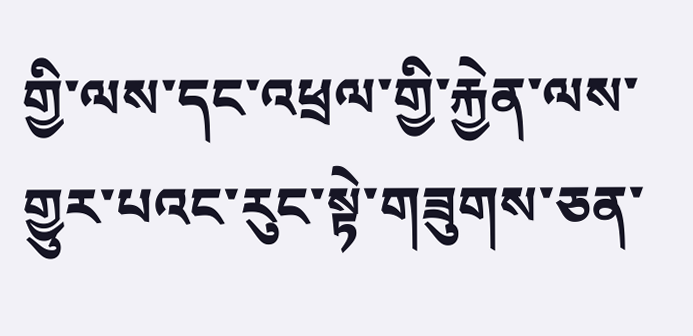གྱི་ལས་དང་འཕྲལ་གྱི་རྐྱེན་ལས་གྱུར་པའང་རུང་སྟེ་གཟུགས་ཅན་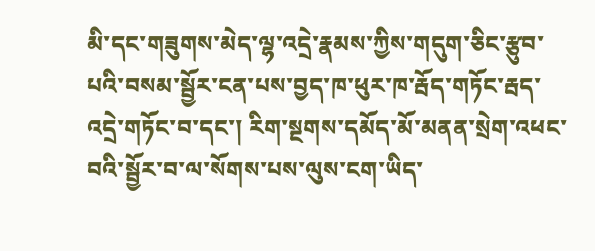མི་དང་གཟུགས་མེད་ལྷ་འདྲེ་རྣམས་ཀྱིས་གདུག་ཅིང་རྩུབ་པའི་བསམ་སྦྱོར་ངན་པས་བྱད་ཁ་ཕུར་ཁ་རྦོད་གཏོང་རྦད་འདྲེ་གཏོང་བ་དང་། རིག་སྔགས་དམོད་མོ་མནན་སྲེག་འཕང་བའི་སྦྱོར་བ་ལ་སོགས་པས་ལུས་ངག་ཡིད་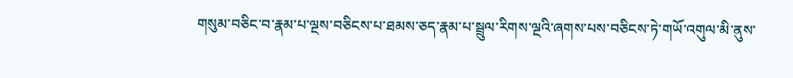གསུམ་བཅིང་བ་རྣམ་པ་ལྔས་བཅིངས་པ་ཐམས་ཅད་རྣམ་པ་སྦྲུལ་རིགས་ལྔའི་ཞགས་པས་བཅིངས་ཏེ་གཡོ་འགུལ་མི་ནུས་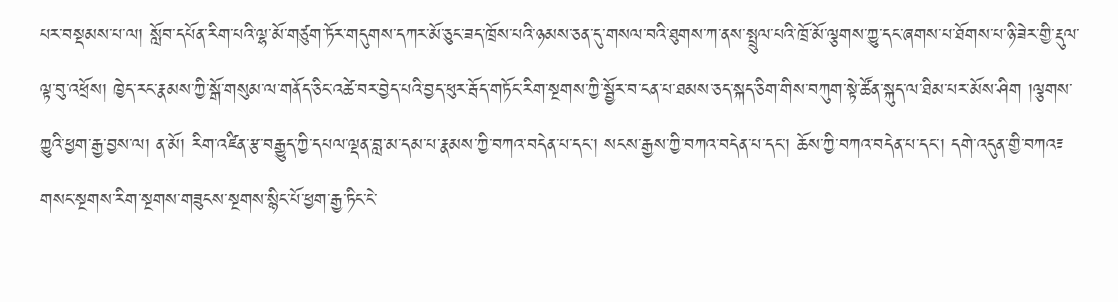པར་བསྡམས་པ་ལ། སློབ་དཔོན་རིག་པའི་ལྷ་མོ་གཙུག་ཏོར་གདུགས་དཀར་མོ་ཅུང་ཟད་ཁྲོས་པའི་ཉམས་ཅན་དུ་གསལ་བའི་ཐུགས་ཀ་ནས་སྤྲུལ་པའི་ཁྲོ་མོ་ལྕགས་ཀྱུ་དང་ཞགས་པ་ཐོགས་པ་ཉི་ཟེར་གྱི་རྡུལ་ལྟ་བུ་འཕྲོས། ཁྱེད་རང་རྣམས་ཀྱི་སྒོ་གསུམ་ལ་གནོད་ཅིང་འཚེ་བར་བྱེད་པའི་བྱད་ཕུར་རྦོད་གཏོང་རིག་སྔགས་ཀྱི་སྦྱོར་བ་ངན་པ་ཐམས་ཅད་སྐད་ཅིག་གིས་བཀུག་སྟེ་ཚོན་སྐུད་ལ་ཐིམ་པར་མོས་ཤིག །ལྕགས་ཀྱུའི་ཕྱག་རྒྱ་བྱས་ལ། ན་མོ། རིག་འཛིན་རྩ་བརྒྱུད་ཀྱི་དཔལ་ལྡན་བླ་མ་དམ་པ་རྣམས་ཀྱི་བཀའ་བདེན་པ་དང་། སངས་རྒྱས་ཀྱི་བཀའ་བདེན་པ་དང་། ཆོས་ཀྱི་བཀའ་བདེན་པ་དང་། དགེ་འདུན་གྱི་བཀའ༴ གསང་སྔགས་རིག་སྔགས་གཟུངས་སྔགས་སྙིང་པོ་ཕྱག་རྒྱ་ཏིང་ངེ་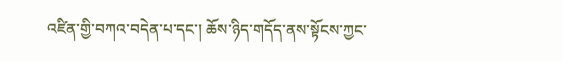འཛིན་གྱི་བཀའ་བདེན་པ་དང་། ཆོས་ཉིད་གདོད་ནས་སྟོངས་ཀྱང་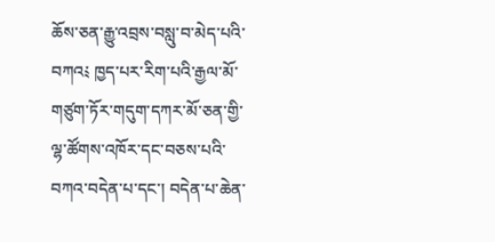ཆོས་ཅན་རྒྱུ་འབྲས་བསླུ་བ་མེད་པའི་བཀའ༴ ཁྱད་པར་རིག་པའི་རྒྱལ་མོ་གཙུག་ཏོར་གདུག་དཀར་མོ་ཅན་གྱི་ལྷ་ཚོགས་འཁོར་དང་བཅས་པའི་བཀའ་བདེན་པ་དང་། བདེན་པ་ཆེན་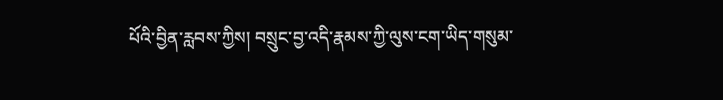པོའི་བྱིན་རླབས་ཀྱིས། བསྲུང་བྱ་འདི་རྣམས་ཀྱི་ལུས་ངག་ཡིད་གསུམ་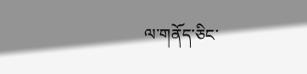ལ་གནོད་ཅིང་